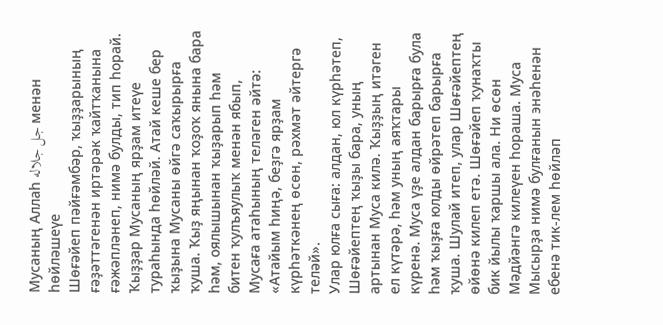Мусаның Аллаһ جل جلاله менән һөйләшеүе
Шөғәйеп пәйғәмбәр, ҡыҙҙарының ғәҙәттәгенән иртәрәк ҡайтҡанына ғәжәпләнеп, нимә булды, тип һорай. Ҡыҙҙар Мусаның ярҙам итеүе тураһында һөйләй. Атай кеше бер ҡыҙына Мусаны өйгә саҡырырға ҡуша. Ҡыҙ яңынан ҡоҙоҡ янына бара һәм, оялышынан ҡыҙарып һәм битен ҡулъяулыҡ менән ябып, Мусаға атаһының теләген әйтә: «Атайым һиңә, беҙгә ярҙам күрһәткәнең өсөн, рәхмәт әйтергә теләй».
Улар юлға сыға: алдан, юл күрһәтеп, Шөғәйептең ҡыҙы бара, уның артынан Муса килә. Ҡыҙҙың итәген ел күтәрә, һәм уның аяҡтары күренә. Муса үҙе алдан барырға була һәм ҡыҙға юлды өйрәтеп барырға ҡуша. Шулай итеп, улар Шөғәйептең өйөнә килеп етә. Шөғәйеп ҡунаҡты бик йылы ҡаршы ала. Ни өсөн Мәдйәнгә килеүен һораша. Муса Мысырҙа нимә булғанын энәһенән ебенә тик-лем һөйләп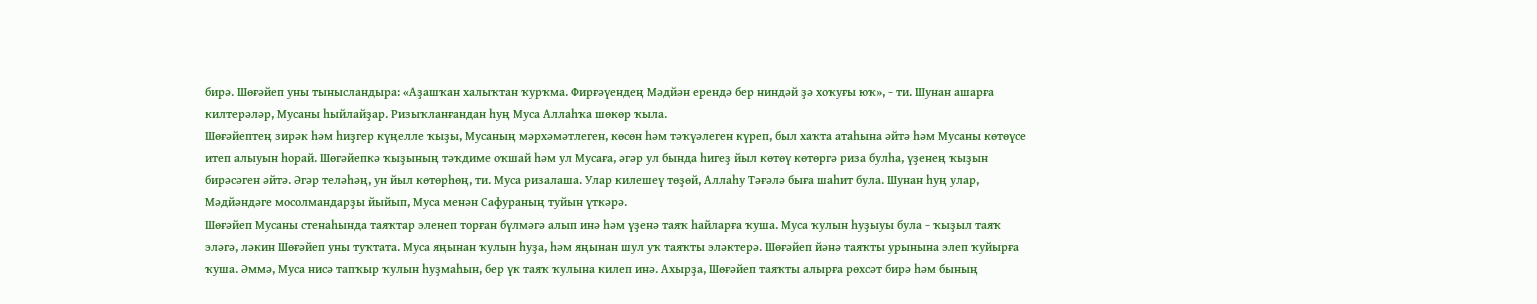бирә. Шөғәйеп уны тынысландыра: «Аҙашҡан халыҡтан ҡурҡма. Фирғәүендең Мәдйән ерендә бер ниндәй ҙә хоҡуғы юҡ», − ти. Шунан ашарға килтерәләр, Мусаны һыйлайҙар. Ризыҡланғандан һуң Муса Аллаһҡа шөкөр ҡыла.
Шөғәйептең зирәк һәм һиҙгер күңелле ҡыҙы, Мусаның мәрхәмәтлеген, көсөн һәм тәҡүәлеген күреп, был хаҡта атаһына әйтә һәм Мусаны көтөүсе итеп алыуын һорай. Шөгәйепкә ҡыҙының тәҡдиме оҡшай һәм ул Мусаға, әгәр ул бында һигеҙ йыл көтөү көтөргә риза булһа, үҙенең ҡыҙын бирәсәген әйтә. Әгәр теләһәң, ун йыл көтөрһөң, ти. Муса ризалаша. Улар килешеү төҙөй, Аллаһу Тәғәлә быға шаһит була. Шунан һуң улар, Мәдйәндәге мосолмандарҙы йыйып, Муса менән Сафураның туйын үткәрә.
Шөғәйеп Мусаны стенаһында таяҡтар эленеп торған бүлмәгә алып инә һәм үҙенә таяҡ һайларға ҡуша. Муса ҡулын һуҙыуы була − ҡыҙыл таяҡ эләгә, ләкин Шөғәйеп уны туҡтата. Муса яңынан ҡулын һуҙа, һәм яңынан шул уҡ таяҡты эләктерә. Шөғәйеп йәнә таяҡты урынына элеп ҡуйырға ҡуша. Әммә, Муса нисә тапҡыр ҡулын һуҙмаһын, бер үк таяҡ ҡулына килеп инә. Ахырҙа, Шөғәйеп таяҡты алырға рөхсәт бирә һәм бының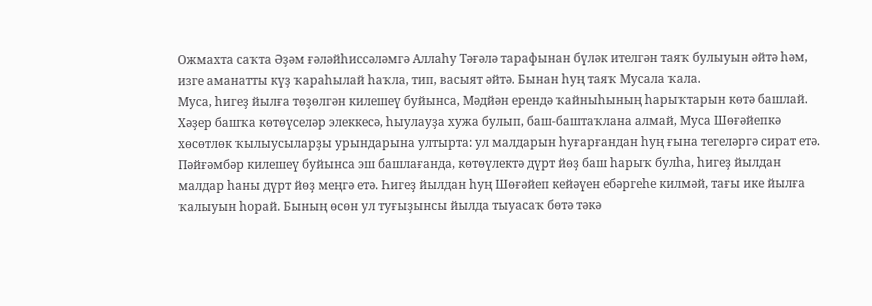Ожмахта саҡта Әҙәм ғәләйһиссәләмгә Аллаһу Тәғәлә тарафынан бүләк ителгән таяҡ булыуын әйтә һәм, изге аманатты күҙ ҡараһылай һаҡла, тип, васыят әйтә. Бынан һуң таяҡ Мусала ҡала.
Муса, һигеҙ йылға төҙөлгән килешеү буйынса, Мәдйән ерендә ҡайныһының һарыҡтарын көтә башлай. Хәҙер башҡа көтөүселәр элеккесә, һыулауҙа хужа булып, баш-баштаҡлана алмай, Муса Шөғәйепкә хөсөтлөк ҡылыусыларҙы урындарына ултырта: ул малдарын һуғарғандан һуң ғына тегеләргә сират етә. Пәйғәмбәр килешеү буйынса эш башлағанда, көтөүлектә дүрт йөҙ баш һарыҡ булһа, һигеҙ йылдан малдар һаны дүрт йөҙ меңгә етә. Һигеҙ йылдан һуң Шөғәйеп кейәүен ебәргеһе килмәй, тағы ике йылға ҡалыуын һорай. Бының өсөн ул туғыҙынсы йылда тыуасаҡ бөтә тәкә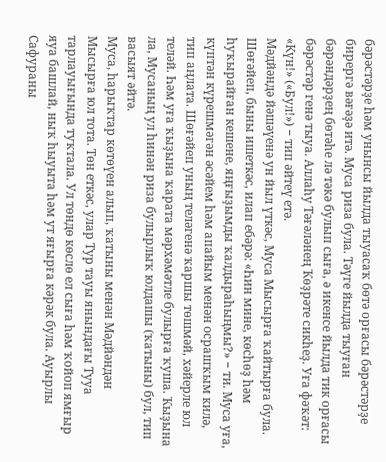бәрәстәрҙе һәм унынсы йылда тыуасаҡ бөтә орғасы бәрәстәрҙе бирергә вәғәҙә итә. Муса риза була. Тәүге йылда тыуған бәрәндәрҙең бөтәһе лә тәкә булып сыға, ә икенсе йылда тик орғасы бәрәстәр генә тыуа. Аллаһу Тәғәләнең Ҡөҙрәте сикһеҙ. Уға фәҡәт: «Күн!» («Бул!») − тип әйтеү етә.
Мәдйәндә йәшәүенә ун йыл үткәс, Муса Мысырға ҡайтырға була. Шөғәйеп, быны ишеткәс, илап ебәрә: «Һин мине, көсһөҙ һәм һуҡырайған кешене, яңғыҙымды ҡалдыраһыңмы?» − ти. Муса уға, күптән күрешмәгән әсәйем һәм апайым менән осрашҡым килә, тип аңлата. Шөғәйеп уның теләгенә ҡаршы төшмәй, хәйерле юл теләй. Һәм уға ҡыҙына ҡарата мәрхәмәтле булырға ҡуша. Ҡыҙына ла, Мусаның ул һинән риза булырлыҡ юлдашы (ҡатыны) бул, тип васыят әйтә.
Муса, һарыҡтар көтөүен алып, ҡатыны менән Мәдйәндән Мысырға юл тота. Төн еткәс, улар Тур тауы янындағы Тууа тарлауығында туҡтала. Ул төндө көслө ел сыға һәм ҡойоп ямғыр яуа башлай, ныҡ һыуыта һәм ут яғырға кәрәк була. Ауырлы Сафураны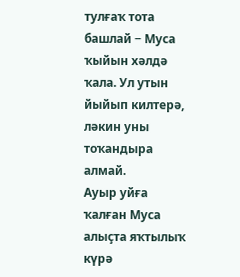тулғаҡ тота башлай − Муса ҡыйын хәлдә ҡала. Ул утын йыйып килтерә, ләкин уны тоҡандыра алмай.
Ауыр уйға ҡалған Муса алыҫта яҡтылыҡ күрә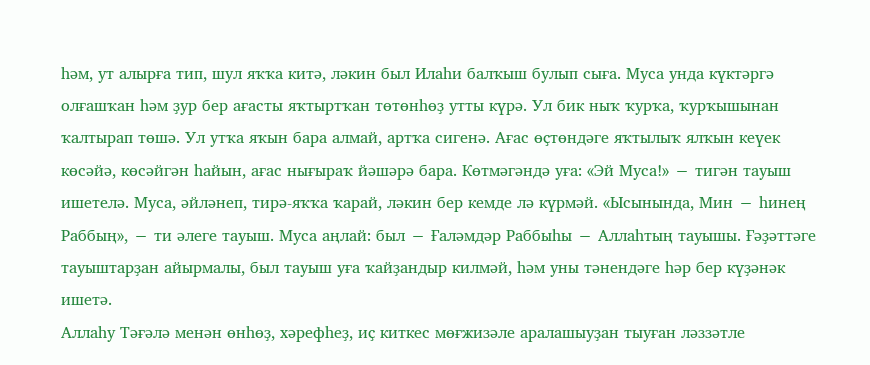һәм, ут алырға тип, шул яҡҡа китә, ләкин был Илаһи балҡыш булып сыға. Муса унда күктәргә олғашҡан һәм ҙур бер ағасты яҡтыртҡан төтөнһөҙ утты күрә. Ул бик ныҡ ҡурҡа, ҡурҡышынан ҡалтырап төшә. Ул утҡа яҡын бара алмай, артҡа сигенә. Ағас өҫтөндәге яҡтылыҡ ялҡын кеүек көсәйә, көсәйгән һайын, ағас нығыраҡ йәшәрә бара. Көтмәгәндә уға: «Эй Муса!» − тигән тауыш ишетелә. Муса, әйләнеп, тирә-яҡҡа ҡарай, ләкин бер кемде лә күрмәй. «Ысынында, Мин − һинең Раббың», − ти әлеге тауыш. Муса аңлай: был − Ғаләмдәр Раббыһы − Аллаһтың тауышы. Ғәҙәттәге тауыштарҙан айырмалы, был тауыш уға ҡайҙандыр килмәй, һәм уны тәнендәге һәр бер күҙәнәк ишетә.
Аллаһу Тәғәлә менән өнһөҙ, хәрефһеҙ, иҫ киткес мөғжизәле аралашыуҙан тыуған ләззәтле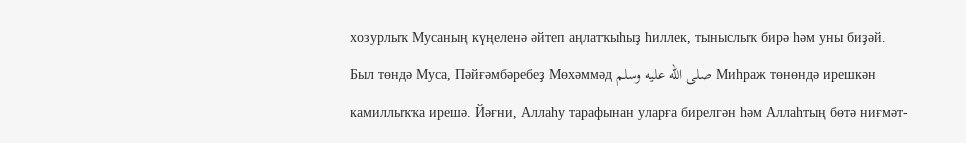хозурлыҡ Мусаның күңеленә әйтеп аңлатҡыһыҙ һиллек, тыныслыҡ бирә һәм уны биҙәй.
Был төндә Муса, Пәйғәмбәребеҙ Мөхәммәд صلى الله عليه وسلم Миһраж төнөндә ирешкән камиллыҡҡа ирешә. Йәғни, Аллаһу тарафынан уларға бирелгән һәм Аллаһтың бөтә ниғмәт-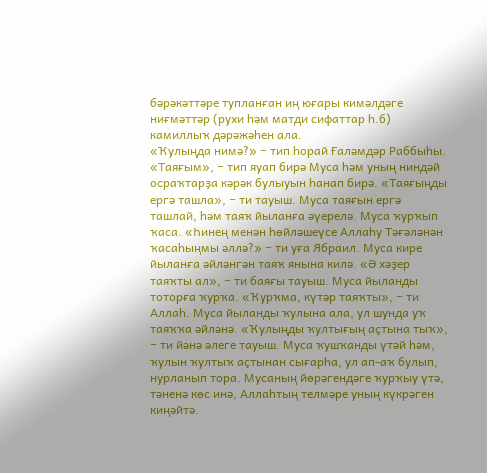бәрәкәттәре тупланған иң юғары кимәлдәге ниғмәттәр (рухи һәм матди сифаттар һ.б) камиллыҡ дәрәжәһен ала.
«Ҡулыңда нимә?» − тип һорай Ғаләмдәр Раббыһы. «Таяғым», − тип яуап бирә Муса һәм уның ниндәй осраҡтарҙа кәрәк булыуын һанап бирә. «Таяғыңды ергә ташла», − ти тауыш. Муса таяғын ергә ташлай, һәм таяҡ йыланға әүерелә. Муса ҡурҡып ҡаса. «Һинең менән һөйләшеүсе Аллаһу Тәғәләнән ҡасаһыңмы әллә?» − ти уға Ябраил. Муса кире йыланға әйләнгән таяҡ янына килә. «Ә хәҙер таяҡты ал», − ти баяғы тауыш. Муса йыланды тоторға ҡурҡа. «Ҡурҡма, күтәр таяҡты», − ти Аллаһ. Муса йыланды ҡулына ала, ул шунда уҡ таяҡҡа әйләнә. «Ҡулыңды ҡултығың аҫтына тыҡ», − ти йәнә әлеге тауыш. Муса ҡушҡанды үтәй һәм, ҡулын ҡултыҡ аҫтынан сығарһа, ул ап-аҡ булып, нурланып тора. Мусаның йөрәгендәге ҡурҡыу үтә, тәненә көс инә, Аллаһтың телмәре уның күкрәген киңәйтә.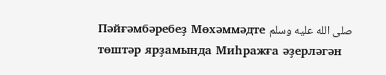Пәйғәмбәребеҙ Мөхәммәдте صلى الله عليه وسلم төштәр ярҙамында Миһражға әҙерләгән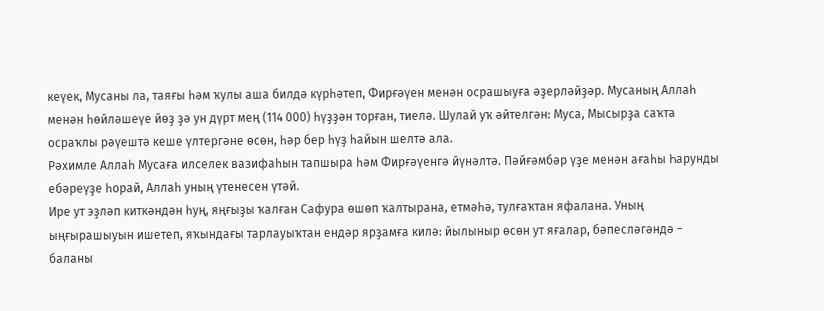кеүек, Мусаны ла, таяғы һәм ҡулы аша билдә күрһәтеп, Фирғәүен менән осрашыуға әҙерләйҙәр. Мусаның Аллаһ менән һөйләшеүе йөҙ ҙә ун дүрт мең (114 000) һүҙҙән торған, тиелә. Шулай уҡ әйтелгән: Муса, Мысырҙа саҡта осраҡлы рәүештә кеше үлтергәне өсөн, һәр бер һүҙ һайын шелтә ала.
Рәхимле Аллаһ Мусаға илселек вазифаһын тапшыра һәм Фирғәүенгә йүнәлтә. Пәйғәмбәр үҙе менән ағаһы Һарунды ебәреүҙе һорай, Аллаһ уның үтенесен үтәй.
Ире ут эҙләп киткәндән һуң, яңғыҙы ҡалған Сафура өшөп ҡалтырана, етмәһә, тулғаҡтан яфалана. Уның ыңғырашыуын ишетеп, яҡындағы тарлауыҡтан ендәр ярҙамға килә: йылыныр өсөн ут яғалар, бәпесләгәндә − баланы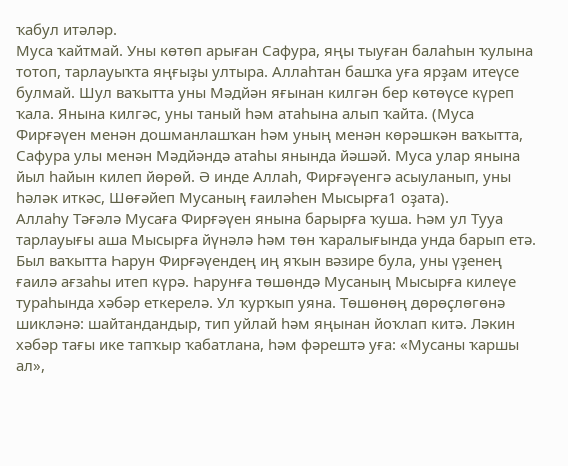ҡабул итәләр.
Муса ҡайтмай. Уны көтөп арыған Сафура, яңы тыуған балаһын ҡулына тотоп, тарлауыҡта яңғыҙы ултыра. Аллаһтан башҡа уға ярҙам итеүсе булмай. Шул ваҡытта уны Мәдйән яғынан килгән бер көтөүсе күреп ҡала. Янына килгәс, уны таный һәм атаһына алып ҡайта. (Муса Фирғәүен менән дошманлашҡан һәм уның менән көрәшкән ваҡытта, Сафура улы менән Мәдйәндә атаһы янында йәшәй. Муса улар янына йыл һайын килеп йөрөй. Ә инде Аллаһ, Фирғәүенгә асыуланып, уны һәләк иткәс, Шөғәйеп Мусаның ғаиләһен Мысырға1 оҙата).
Аллаһу Тәғәлә Мусаға Фирғәүен янына барырға ҡуша. Һәм ул Тууа тарлауығы аша Мысырға йүнәлә һәм төн ҡаралығында унда барып етә.
Был ваҡытта Һарун Фирғәүендең иң яҡын вәзире була, уны үҙенең ғаилә ағзаһы итеп күрә. Һарунға төшөндә Мусаның Мысырға килеүе тураһында хәбәр еткерелә. Ул ҡурҡып уяна. Төшөнөң дөрөҫлөгөнә шикләнә: шайтандандыр, тип уйлай һәм яңынан йоҡлап китә. Ләкин хәбәр тағы ике тапҡыр ҡабатлана, һәм фәрештә уға: «Мусаны ҡаршы ал»,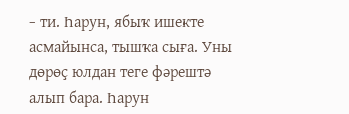− ти. Һарун, ябыҡ ишекте асмайынса, тышҡа сыға. Уны дөрөҫ юлдан теге фәрештә алып бара. Һарун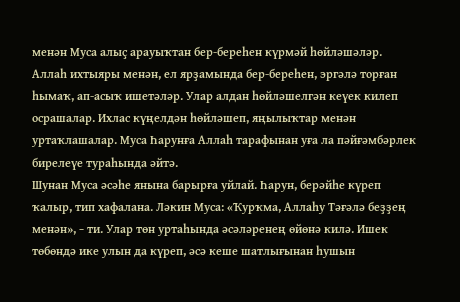менән Муса алыҫ арауыҡтан бер-береһен күрмәй һөйләшәләр. Аллаһ ихтыяры менән, ел ярҙамында бер-береһен, эргәлә торған һымаҡ, ап-асыҡ ишетәләр. Улар алдан һөйләшелгән кеүек килеп осрашалар. Ихлас күңелдән һөйләшеп, яңылыҡтар менән уртаҡлашалар. Муса Һарунға Аллаһ тарафынан уға ла пәйғәмбәрлек бирелеүе тураһында әйтә.
Шунан Муса әсәһе янына барырға уйлай. Һарун, берәйһе күреп ҡалыр, тип хафалана. Ләкин Муса: «Ҡурҡма, Аллаһу Тәғәлә беҙҙең менән», − ти. Улар төн уртаһында әсәләренең өйөнә килә. Ишек төбөндә ике улын да күреп, әсә кеше шатлығынан һушын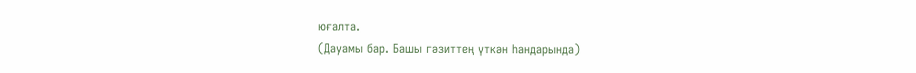юғалта.
(Дауамы бар. Башы гәзиттең үткән һандарында)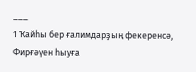___
1 Ҡайһы бер ғалимдарҙың фекеренсә, Фирғәүен һыуға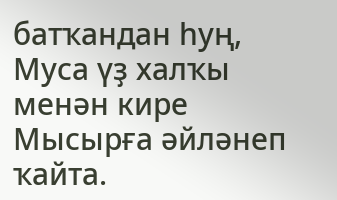батҡандан һуң, Муса үҙ халҡы менән кире Мысырға әйләнеп ҡайта.